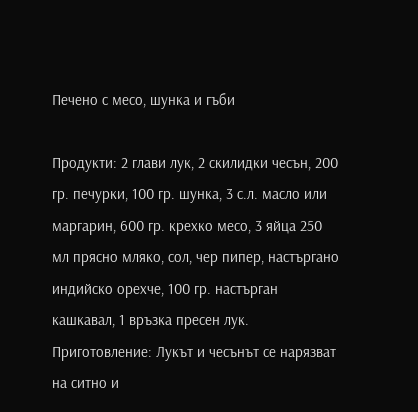Печено с месо, шунка и гъби

Продукти: 2 глави лук, 2 скилидки чесън, 200 гр. печурки, 100 гр. шунка, 3 с.л. масло или маргарин, 600 гр. крехко месо, 3 яйца 250 мл прясно мляко, сол, чер пипер, настъргано индийско орехче, 100 гр. настърган кашкавал, 1 връзка пресен лук.
Приготовление: Лукът и чесънът се нарязват на ситно и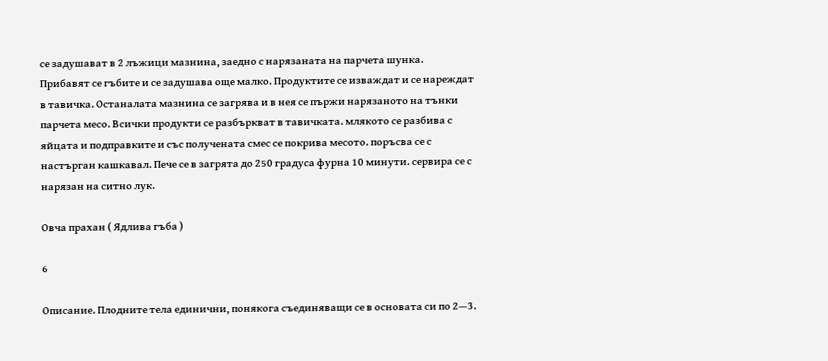се задушават в 2 лъжици мазнина, заедно с нарязаната на парчета шунка. Прибавят се гъбите и се задушава още малко. Продуктите се изваждат и се нареждат в тавичка. Останалата мазнина се загрява и в нея се пържи нарязаното на тънки парчета месо. Всички продукти се разбъркват в тавичката. млякото се разбива с яйцата и подправките и със получената смес се покрива месото. поръсва се с настърган кашкавал. Пече се в загрята до 250 градуса фурна 10 минути. сервира се с нарязан на ситно лук.

Овча прахан ( Ядлива гъба )

6

Описание. Плодните тела единични, понякога съединяващи се в основата си по 2—3.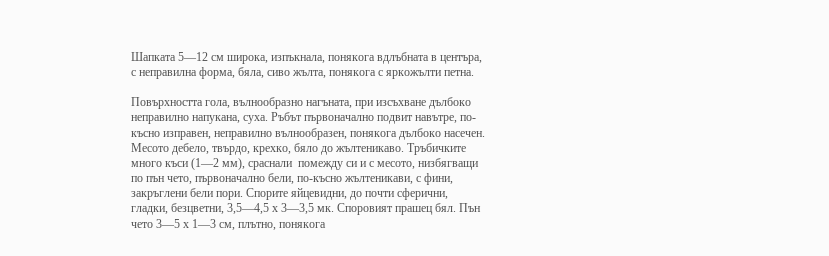Шапката 5—12 см широка, изпъкнала, понякога вдлъбната в центъра, с неправилна форма, бяла, сиво жълта, понякога с яркожълти петна.

Повърхността гола, вълнообразно нагъната, при изсъхване дълбоко неправилно напукана, суха. Ръбът първоначално подвит навътре, по-късно изправен, неправилно вълнообразен, понякога дълбоко насечен. Месото дебело, твърдо, крехко, бяло до жълтеникаво. Тръбичките много къси (1—2 мм), сраснали  помежду си и с месото, низбягващи по пън чето, първоначално бели, по-късно жълтеникави, с фини, закръглени бели пори. Спорите яйцевидни, до почти сферични, гладки, безцветни, 3,5—4,5 х 3—3,5 мк. Споровият прашец бял. Пън чето 3—5 х 1—3 см, плътно, понякога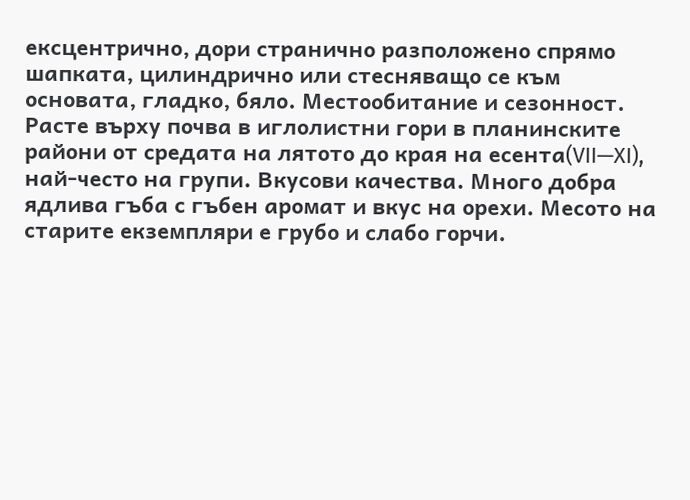ексцентрично, дори странично разположено спрямо шапката, цилиндрично или стесняващо се към основата, гладко, бяло. Местообитание и сезонност. Расте върху почва в иглолистни гори в планинските райони от средата на лятото до края на есента(VII—XI), най-често на групи. Вкусови качества. Много добра ядлива гъба с гъбен аромат и вкус на орехи. Месото на старите екземпляри е грубо и слабо горчи.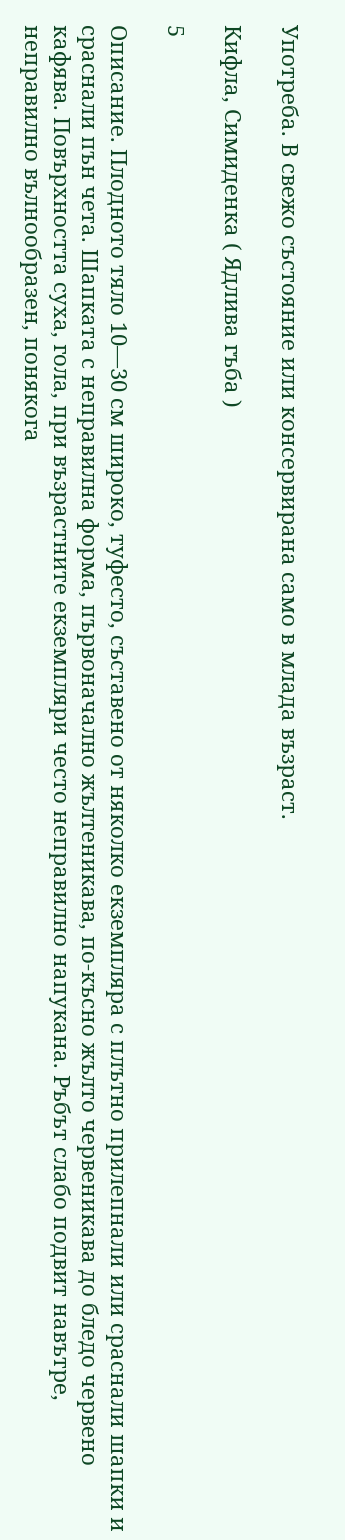Употреба. В свежо състояние или консервирана само в млада възраст.

Кифла, Симиденка ( Ядлива гъба )

5

Описание. Плодното тяло 10—30 см широко, туфесто, съставено от няколко екземпляра с плътно прилепнали или сраснали шапки и сраснали пън чета. Шапката с неправилна форма, първоначално жълтеникава, по-късно жълто червеникава до бледо червено кафява. Повърхността суха, гола, при възрастните екземпляри често неправилно напукана. Ръбът слабо подвит навътре, неправилно вълнообразен, понякога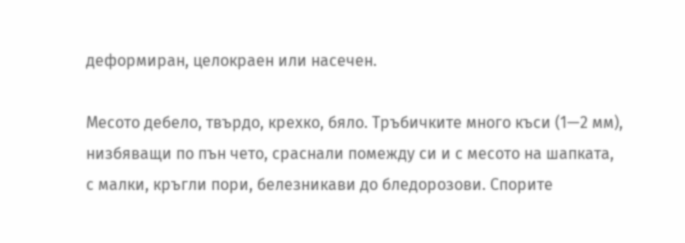деформиран, целокраен или насечен.

Месото дебело, твърдо, крехко, бяло. Тръбичките много къси (1—2 мм), низбяващи по пън чето, сраснали помежду си и с месото на шапката, с малки, кръгли пори, белезникави до бледорозови. Спорите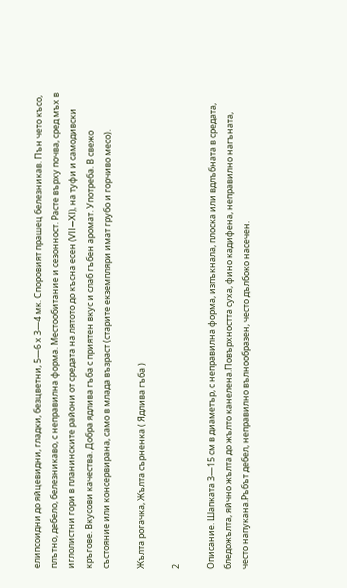елипсоидни до яйцевидни, гладки, безцветни, 5—6 х 3—4 мк. Споровият прашец белезникав. Пън чето късо, плътно, дебело, белезникаво, с неправилна форма. Местообитание и сезонност. Расте върху почва, сред мъх в иглолистни гори в планинските райони от средата на лятото до късна есен (VII—XI), на туфи и самодивски кръгове. Вкусови качества. Добра ядлива гъба с приятен вкус и слаб гъбен аромат. Употреба. В свежо състояние или консервирана, само в млада възраст (старите екземпляри имат грубо и горчиво месо).

Жълта рогачка, Жълта сърненка ( Ядлива гъба )

2

Описание. Шапката 3—15 см в диаметър, с неправилна форма, изпъкнала, плоска или вдлъбната в средата, бледожълта, яйчно жълта до жълто канелена.Повърхността суха, фино кадифена, неправилно нагъната, често напукана.Ръбът дебел, неправилно вълнообразен, често дълбоко насечен.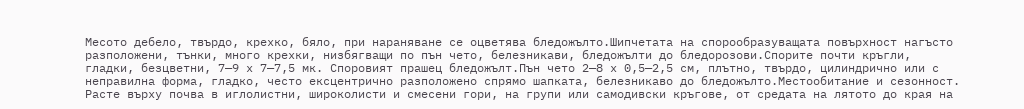Месото дебело, твърдо, крехко, бяло, при нараняване се оцветява бледожълто.Шипчетата на спорообразуващата повърхност нагъсто разположени, тънки, много крехки, низбягващи по пън чето, белезникави, бледожълти до бледорозови.Спорите почти кръгли, гладки, безцветни, 7—9 х 7—7,5 мк. Споровият прашец бледожълт.Пън чето 2—8 х 0,5—2,5 см, плътно, твърдо, цилиндрично или с неправилна форма, гладко, често ексцентрично разположено спрямо шапката, белезникаво до бледожълто.Местообитание и сезонност. Расте върху почва в иглолистни, широколисти и смесени гори, на групи или самодивски кръгове, от средата на лятото до края на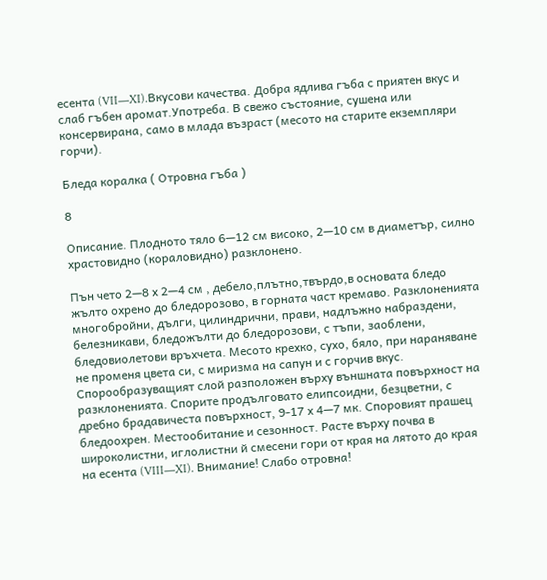есента (VII—XI).Вкусови качества. Добра ядлива гъба с приятен вкус и слаб гъбен аромат.Употреба. В свежо състояние, сушена или консервирана, само в млада възраст (месото на старите екземпляри горчи).

Бледа коралка ( Отровна гъба )

8

Описание. Плодното тяло 6—12 см високо, 2—10 см в диаметър, силно храстовидно (кораловидно) разклонено.

Пън чето 2—8 х 2—4 см , дебело,плътно,твърдо,в основата бледо жълто охрено до бледорозово, в горната част кремаво. Разклоненията многобройни, дълги, цилиндрични, прави, надлъжно набраздени, белезникави, бледожълти до бледорозови, с тъпи, заоблени, бледовиолетови връхчета. Месото крехко, сухо, бяло, при нараняване не променя цвета си, с миризма на сапун и с горчив вкус. Спорообразуващият слой разположен върху външната повърхност на разклоненията. Спорите продълговато елипсоидни, безцветни, с дребно брадавичеста повърхност, 9-17 х 4—7 мк. Споровият прашец бледоохрен. Местообитание и сезонност. Расте върху почва в широколистни, иглолистни й смесени гори от края на лятото до края на есента (VIII—XI). Внимание! Слабо отровна!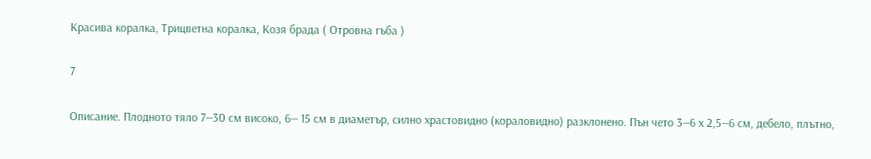Красива коралка, Трицветна коралка, Козя брада ( Отровна гъба )

7

Описание. Плодното тяло 7—30 см високо, 6— 15 см в диаметър, силно храстовидно (кораловидно) разклонено. Пън чето 3—6 х 2,5—6 см, дебело, плътно,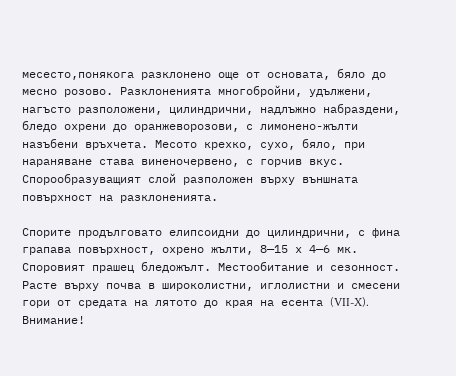месесто,понякога разклонено още от основата, бяло до месно розово. Разклоненията многобройни, удължени, нагъсто разположени, цилиндрични, надлъжно набраздени, бледо охрени до оранжеворозови, с лимонено-жълти назъбени връхчета. Месото крехко, сухо, бяло, при нараняване става виненочервено, с горчив вкус. Спорообразуващият слой разположен върху външната повърхност на разклоненията.

Спорите продълговато елипсоидни до цилиндрични, с фина грапава повърхност, охрено жълти, 8—15 х 4—6 мк. Споровият прашец бледожълт. Местообитание и сезонност. Расте върху почва в широколистни, иглолистни и смесени гори от средата на лятото до края на есента (VII-X). Внимание!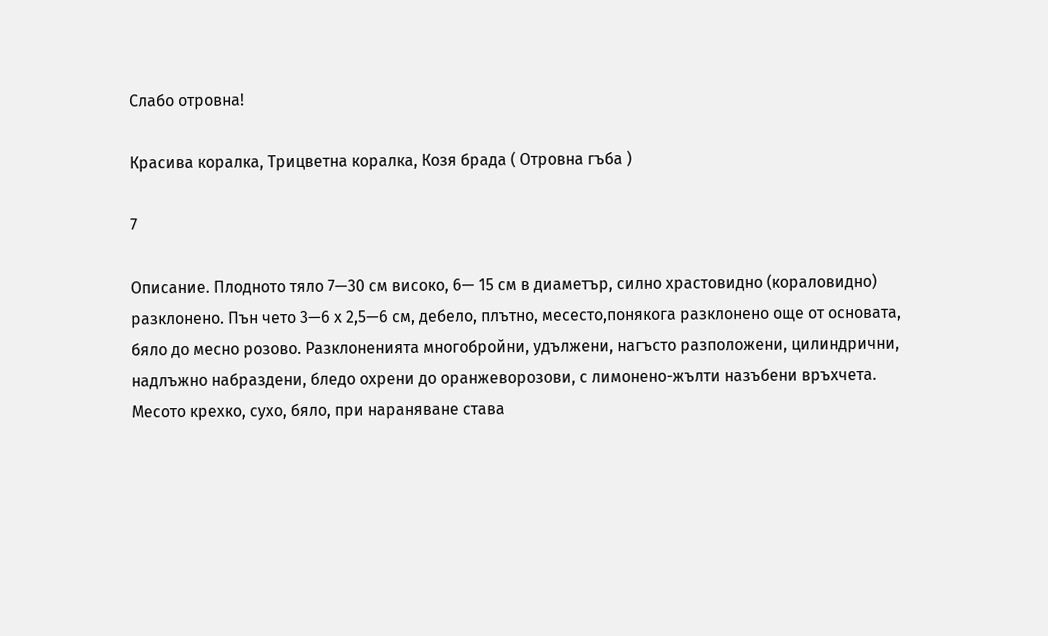Слабо отровна!

Красива коралка, Трицветна коралка, Козя брада ( Отровна гъба )

7

Описание. Плодното тяло 7—30 см високо, 6— 15 см в диаметър, силно храстовидно (кораловидно) разклонено. Пън чето 3—6 х 2,5—6 см, дебело, плътно, месесто,понякога разклонено още от основата, бяло до месно розово. Разклоненията многобройни, удължени, нагъсто разположени, цилиндрични, надлъжно набраздени, бледо охрени до оранжеворозови, с лимонено-жълти назъбени връхчета. Месото крехко, сухо, бяло, при нараняване става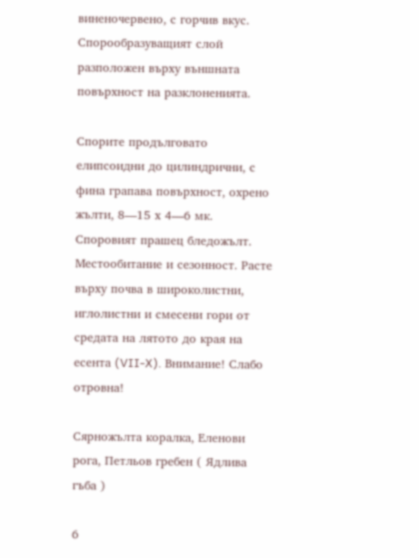виненочервено, с горчив вкус. Спорообразуващият слой разположен върху външната повърхност на разклоненията.

Спорите продълговато елипсоидни до цилиндрични, с фина грапава повърхност, охрено жълти, 8—15 х 4—6 мк. Споровият прашец бледожълт. Местообитание и сезонност. Расте върху почва в широколистни, иглолистни и смесени гори от средата на лятото до края на есента (VII-X). Внимание! Слабо отровна!

Сярножълта коралка, Еленови рога, Петльов гребен ( Ядлива гъба )

6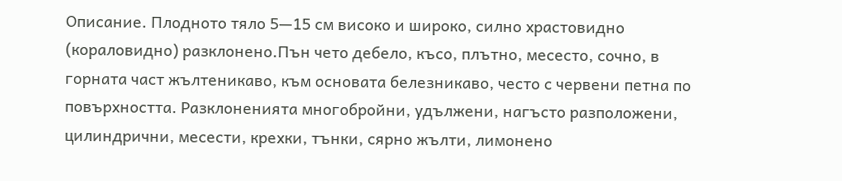Описание. Плодното тяло 5—15 см високо и широко, силно храстовидно (кораловидно) разклонено.Пън чето дебело, късо, плътно, месесто, сочно, в горната част жълтеникаво, към основата белезникаво, често с червени петна по повърхността. Разклоненията многобройни, удължени, нагъсто разположени, цилиндрични, месести, крехки, тънки, сярно жълти, лимонено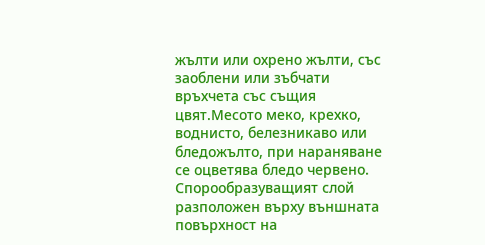жълти или охрено жълти, със заоблени или зъбчати връхчета със същия цвят.Месото меко, крехко, воднисто, белезникаво или бледожълто, при нараняване се оцветява бледо червено. Спорообразуващият слой разположен върху външната повърхност на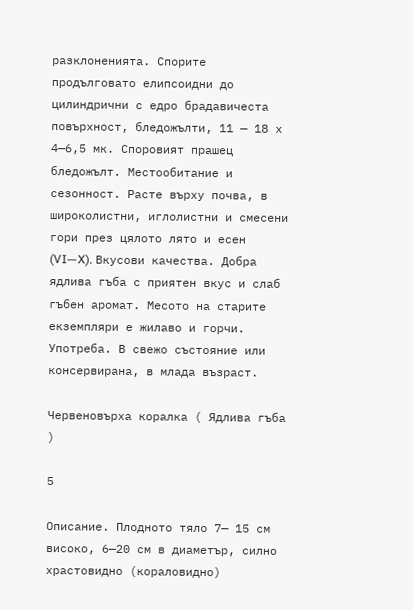разклоненията. Спорите продълговато елипсоидни до цилиндрични с едро брадавичеста повърхност, бледожълти, 11 — 18 х 4—6,5 мк. Споровият прашец бледожълт. Местообитание и сезонност. Расте върху почва, в широколистни, иглолистни и смесени гори през цялото лято и есен (VI—X). Вкусови качества. Добра ядлива гъба с приятен вкус и слаб гъбен аромат. Месото на старите екземпляри е жилаво и горчи. Употреба. В свежо състояние или консервирана, в млада възраст.

Червеновърха коралка ( Ядлива гъба )

5

Описание. Плодното тяло 7— 15 см високо, 6—20 см в диаметър, силно храстовидно (кораловидно)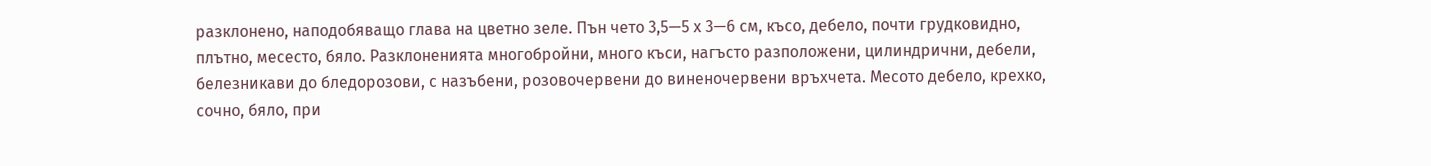разклонено, наподобяващо глава на цветно зеле. Пън чето 3,5—5 х 3—6 см, късо, дебело, почти грудковидно, плътно, месесто, бяло. Разклоненията многобройни, много къси, нагъсто разположени, цилиндрични, дебели, белезникави до бледорозови, с назъбени, розовочервени до виненочервени връхчета. Месото дебело, крехко, сочно, бяло, при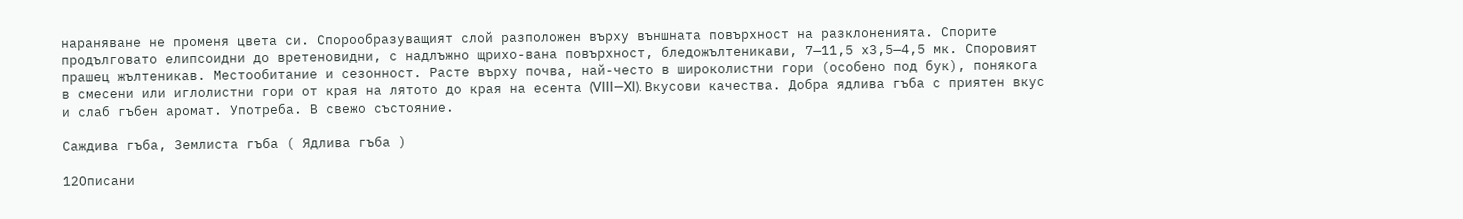нараняване не променя цвета си. Спорообразуващият слой разположен върху външната повърхност на разклоненията. Спорите продълговато елипсоидни до вретеновидни, с надлъжно щрихо-вана повърхност, бледожълтеникави, 7—11,5 хЗ,5—4,5 мк. Споровият прашец жълтеникав. Местообитание и сезонност. Расте върху почва, най-често в широколистни гори (особено под бук), понякога в смесени или иглолистни гори от края на лятото до края на есента (VIII—XI). Вкусови качества. Добра ядлива гъба с приятен вкус и слаб гъбен аромат. Употреба. В свежо състояние.

Саждива гъба, Землиста гъба ( Ядлива гъба )

12Описани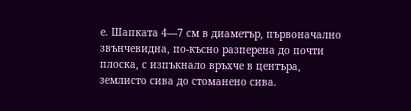е. Шапката 4—7 см в диаметър, първоначално звънчевидна, по-късно разперена до почти плоска, с изпъкнало връхче в центъра, землисто сива до стоманено сива.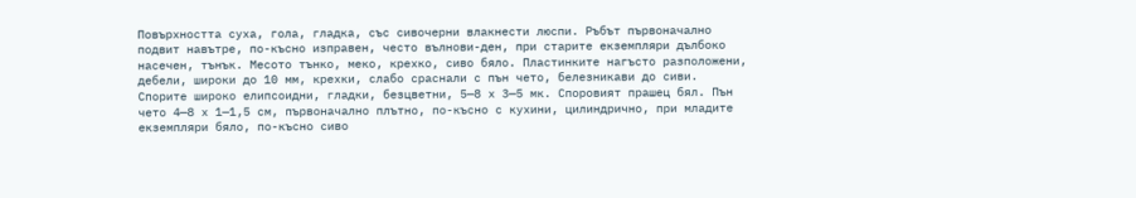Повърхността суха, гола, гладка, със сивочерни влакнести люспи. Ръбът първоначално подвит навътре, по-късно изправен, често вълнови-ден, при старите екземпляри дълбоко насечен, тънък. Месото тънко, меко, крехко, сиво бяло. Пластинките нагъсто разположени, дебели, широки до 10 мм, крехки, слабо сраснали с пън чето, белезникави до сиви. Спорите широко елипсоидни, гладки, безцветни, 5—8 х 3—5 мк. Споровият прашец бял. Пън чето 4—8 х 1—1,5 см, първоначално плътно, по-късно с кухини, цилиндрично, при младите екземпляри бяло, по-късно сиво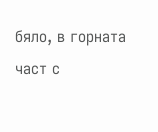бяло, в горната част с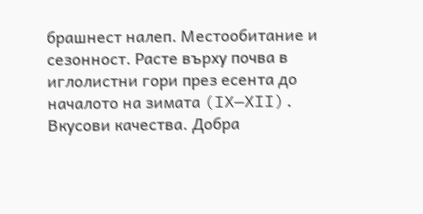брашнест налеп. Местообитание и сезонност. Расте върху почва в иглолистни гори през есента до началото на зимата (IX—XII). Вкусови качества. Добра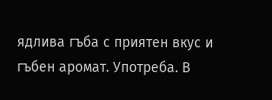ядлива гъба с приятен вкус и гъбен аромат. Употреба. В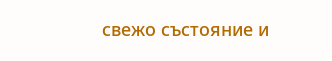свежо състояние и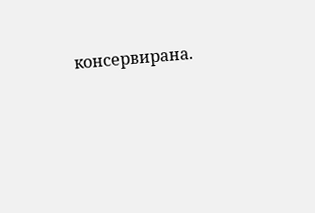консервирана.